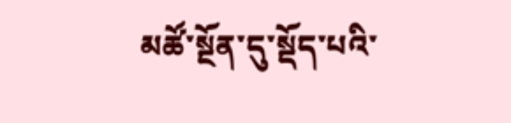མཚོ་སྔོན་དུ་སྡོད་པའི་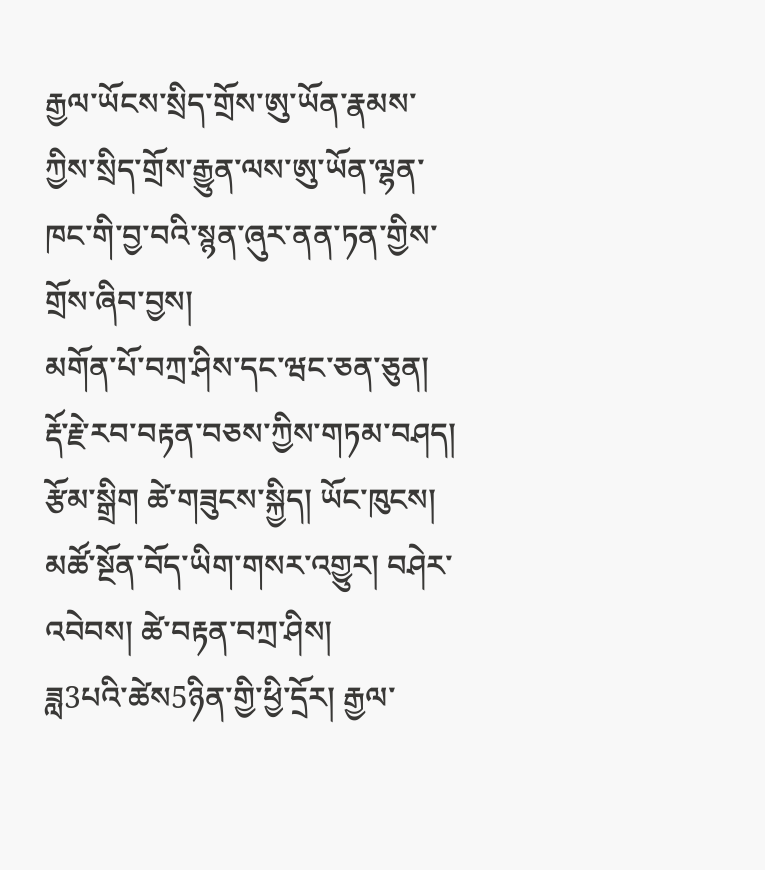རྒྱལ་ཡོངས་སྲིད་གྲོས་ཨུ་ཡོན་རྣམས་ཀྱིས་སྲིད་གྲོས་རྒྱུན་ལས་ཨུ་ཡོན་ལྷན་ཁང་གི་བྱ་བའི་སྙན་ཞུར་ནན་ཏན་གྱིས་གྲོས་ཞིབ་བྱས།
མགོན་པོ་བཀྲ་ཤིས་དང་ཝང་ཅན་ཅུན། རྡོ་རྗེ་རབ་བརྟན་བཅས་ཀྱིས་གཏམ་བཤད།
རྩོམ་སྒྲིག ཚེ་གཟུངས་སྐྱིད། ཡོང་ཁུངས།  མཚོ་སྔོན་བོད་ཡིག་གསར་འགྱུར། བཤེར་འབེབས། ཚེ་བརྟན་བཀྲ་ཤིས།
ཟླ3པའི་ཚེས5ཉིན་གྱི་ཕྱི་དྲོར། རྒྱལ་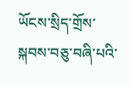ཡོངས་སྲིད་གྲོས་སྐབས་བཅུ་བཞི་པའི་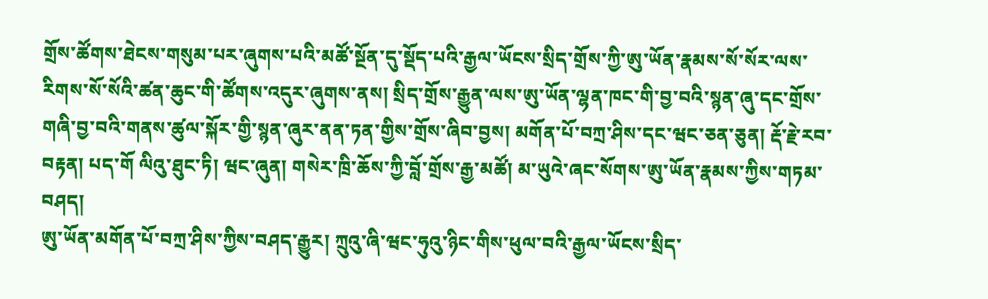གྲོས་ཚོགས་ཐེངས་གསུམ་པར་ཞུགས་པའི་མཚོ་སྔོན་དུ་སྡོད་པའི་རྒྱལ་ཡོངས་སྲིད་གྲོས་ཀྱི་ཨུ་ཡོན་རྣམས་སོ་སོར་ལས་རིགས་སོ་སོའི་ཚན་ཆུང་གི་ཚོགས་འདུར་ཞུགས་ནས། སྲིད་གྲོས་རྒྱུན་ལས་ཨུ་ཡོན་ལྷན་ཁང་གི་བྱ་བའི་སྙན་ཞུ་དང་གྲོས་གཞི་བྱ་བའི་གནས་ཚུལ་སྐོར་གྱི་སྙན་ཞུར་ནན་ཏན་གྱིས་གྲོས་ཞིབ་བྱས། མགོན་པོ་བཀྲ་ཤིས་དང་ཝང་ཅན་ཅུན། རྡོ་རྗེ་རབ་བརྟན། པད་གོ ལིའུ་ཐུང་ཏི། ཝང་ཞུན། གསེར་ཁྲི་ཆོས་ཀྱི་བློ་གྲོས་རྒྱ་མཚོ། མ་ཡུའེ་ཞང་སོགས་ཨུ་ཡོན་རྣམས་ཀྱིས་གཏམ་བཤད།
ཨུ་ཡོན་མགོན་པོ་བཀྲ་ཤིས་ཀྱིས་བཤད་རྒྱུར། ཀྲུའུ་ཞི་ཝང་ཧུའུ་ཉིང་གིས་ཕུལ་བའི་རྒྱལ་ཡོངས་སྲིད་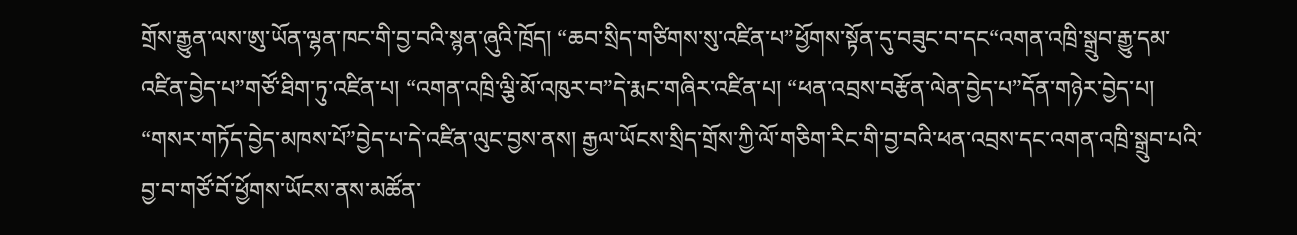གྲོས་རྒྱུན་ལས་ཨུ་ཡོན་ལྷན་ཁང་གི་བྱ་བའི་སྙན་ཞུའི་ཁྲོད། “ཆབ་སྲིད་གཙིགས་སུ་འཛིན་པ”ཕྱོགས་སྟོན་དུ་བཟུང་བ་དང“འགན་འཁྲི་སྒྲུབ་རྒྱུ་དམ་འཛིན་བྱེད་པ”གཙོ་ཐིག་ཏུ་འཛིན་པ། “འགན་འཁྲི་ལྕི་མོ་འཁུར་བ”དེ་རྨང་གཞིར་འཛིན་པ། “ཕན་འབྲས་བརྩོན་ལེན་བྱེད་པ”དོན་གཉེར་བྱེད་པ། “གསར་གཏོད་བྱེད་མཁས་པོ”བྱེད་པ་དེ་འཛིན་ལུང་བྱས་ནས། རྒྱལ་ཡོངས་སྲིད་གྲོས་ཀྱི་ལོ་གཅིག་རིང་གི་བྱ་བའི་ཕན་འབྲས་དང་འགན་འཁྲི་སྒྲུབ་པའི་བྱ་བ་གཙོ་བོ་ཕྱོགས་ཡོངས་ནས་མཚོན་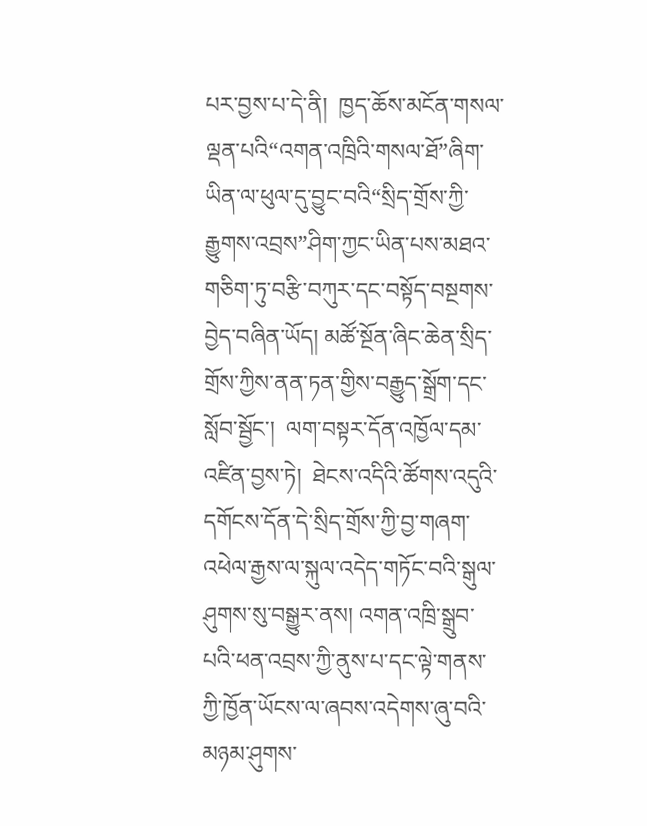པར་བྱས་པ་དེ་ནི།  ཁྱད་ཆོས་མངོན་གསལ་ལྡན་པའི“འགན་འཁྲིའི་གསལ་ཐོ”ཞིག་ཡིན་ལ་ཕུལ་དུ་བྱུང་བའི“སྲིད་གྲོས་ཀྱི་རྒྱུགས་འབྲས”ཤིག་ཀྱང་ཡིན་པས་མཐའ་གཅིག་ཏུ་བརྩི་བཀུར་དང་བསྟོད་བསྔགས་བྱེད་བཞིན་ཡོད། མཚོ་སྔོན་ཞིང་ཆེན་སྲིད་གྲོས་ཀྱིས་ནན་ཏན་གྱིས་བརྒྱུད་སྒྲོག་དང་སློབ་སྦྱོང་།  ལག་བསྟར་དོན་འཁྱོལ་དམ་འཛིན་བྱས་ཏེ།  ཐེངས་འདིའི་ཚོགས་འདུའི་དགོངས་དོན་དེ་སྲིད་གྲོས་ཀྱི་བྱ་གཞག་འཕེལ་རྒྱས་ལ་སྐུལ་འདེད་གཏོང་བའི་སྒུལ་ཤུགས་སུ་བསྒྱུར་ནས། འགན་འཁྲི་སྒྲུབ་པའི་ཕན་འབྲས་ཀྱི་ནུས་པ་དང་ལྟེ་གནས་ཀྱི་ཁྱོན་ཡོངས་ལ་ཞབས་འདེགས་ཞུ་བའི་མཉམ་ཤུགས་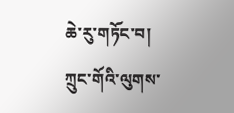ཆེ་རུ་གཏོང་བ། ཀྲུང་གོའི་ལུགས་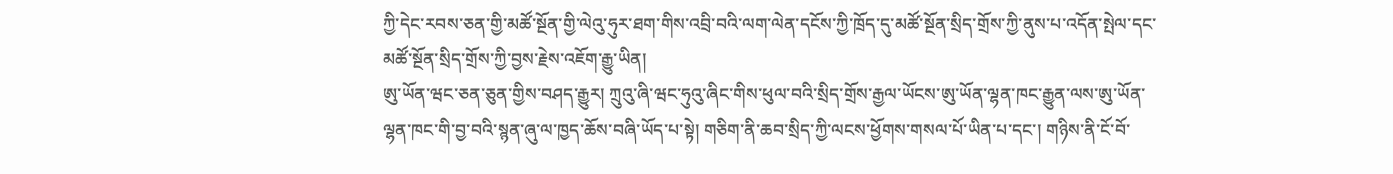ཀྱི་དེང་རབས་ཅན་གྱི་མཚོ་སྔོན་གྱི་ལེའུ་ཧུར་ཐག་གིས་འབྲི་བའི་ལག་ལེན་དངོས་ཀྱི་ཁྲོད་དུ་མཚོ་སྔོན་སྲིད་གྲོས་ཀྱི་ནུས་པ་འདོན་སྤེལ་དང་མཚོ་སྔོན་སྲིད་གྲོས་ཀྱི་བྱས་རྗེས་འཇོག་རྒྱུ་ཡིན།
ཨུ་ཡོན་ཝང་ཅན་ཅུན་གྱིས་བཤད་རྒྱུར། ཀྲུའུ་ཞི་ཝང་ཧུའུ་ཞིང་གིས་ཕུལ་བའི་སྲིད་གྲོས་རྒྱལ་ཡོངས་ཨུ་ཡོན་ལྷན་ཁང་རྒྱུན་ལས་ཨུ་ཡོན་ལྷན་ཁང་གི་བྱ་བའི་སྙན་ཞུ་ལ་ཁྱད་ཆོས་བཞི་ཡོད་པ་སྟེ། གཅིག་ནི་ཆབ་སྲིད་ཀྱི་ལངས་ཕྱོགས་གསལ་པོ་ཡིན་པ་དང་། གཉིས་ནི་ངོ་བོ་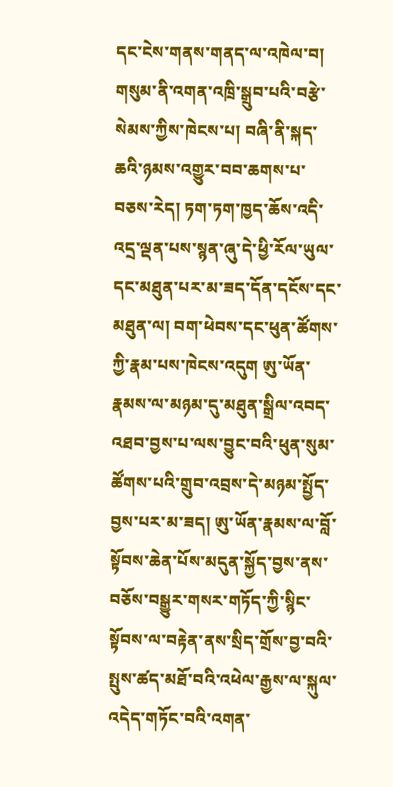དང་ངེས་གནས་གནད་ལ་འཁེལ་བ། གསུམ་ནི་འགན་འཁྲི་སྒྲུབ་པའི་བརྩེ་སེམས་ཀྱིས་ཁེངས་པ། བཞི་ནི་སྐད་ཆའི་ཉམས་འགྱུར་བབ་ཆགས་པ་བཅས་རེད། ཏག་ཏག་ཁྱད་ཆོས་འདི་འདྲ་ལྡན་པས་སྙན་ཞུ་དེ་ཕྱི་རོལ་ཡུལ་དང་མཐུན་པར་མ་ཟད་དོན་དངོས་དང་མཐུན་ལ། བག་ཕེབས་དང་ཕུན་ཚོགས་ཀྱི་རྣམ་པས་ཁེངས་འདུག ཨུ་ཡོན་རྣམས་ལ་མཉམ་དུ་མཐུན་སྒྲིལ་འབད་འཐབ་བྱས་པ་ལས་བྱུང་བའི་ཕུན་སུམ་ཚོགས་པའི་གྲུབ་འབྲས་དེ་མཉམ་སྤྱོད་བྱས་པར་མ་ཟད། ཨུ་ཡོན་རྣམས་ལ་བློ་སྟོབས་ཆེན་པོས་མདུན་སྐྱོད་བྱས་ནས་བཅོས་བསྒྱུར་གསར་གཏོད་ཀྱི་སྙིང་སྟོབས་ལ་བརྟེན་ནས་སྲིད་གྲོས་བྱ་བའི་སྤུས་ཚད་མཐོ་བའི་འཕེལ་རྒྱས་ལ་སྐུལ་འདེད་གཏོང་བའི་འགན་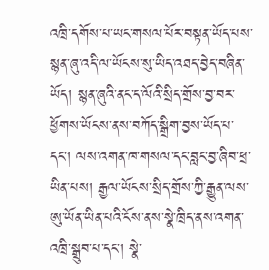འཁྲི་དགོས་པ་ཡང་གསལ་པོར་བསྟན་ཡོད་པས་སྙན་ཞུ་འདི་ལ་ཡོངས་སུ་ཡིད་འཐད་བྱེད་བཞིན་ཡོད། སྙན་ཞུའི་ནང་ད་ལོའི་སྲིད་གྲོས་བྱ་བར་ཕྱོགས་ཡོངས་ནས་བཀོད་སྒྲིག་བྱས་ཡོད་པ་དང་། ལས་འགན་ཁ་གསལ་དང་བླང་བྱ་ཞིབ་ཕྲ་ཡིན་པས། རྒྱལ་ཡོངས་སྲིད་གྲོས་ཀྱི་རྒྱུན་ལས་ཨུ་ཡོན་ཡིན་པའི་ངོས་ནས་སྣེ་ཁྲིད་ནས་འགན་འཁྲི་སྒྲུབ་པ་དང་། སྣེ་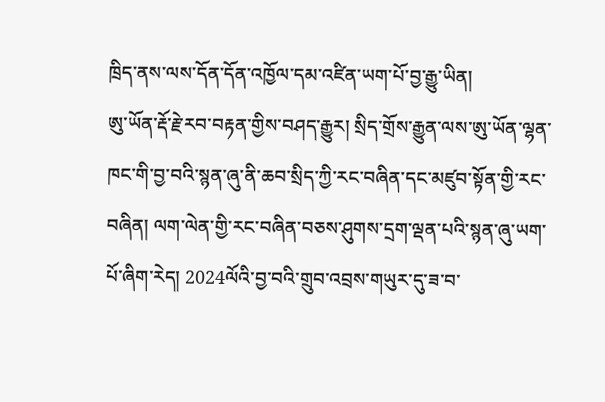ཁྲིད་ནས་ལས་དོན་དོན་འཁྱོལ་དམ་འཛིན་ཡག་པོ་བྱ་རྒྱུ་ཡིན།
ཨུ་ཡོན་རྡོ་རྗེ་རབ་བརྟན་གྱིས་བཤད་རྒྱུར། སྲིད་གྲོས་རྒྱུན་ལས་ཨུ་ཡོན་ལྷན་ཁང་གི་བྱ་བའི་སྙན་ཞུ་ནི་ཆབ་སྲིད་ཀྱི་རང་བཞིན་དང་མཛུབ་སྟོན་གྱི་རང་བཞིན། ལག་ལེན་གྱི་རང་བཞིན་བཅས་ཤུགས་དྲག་ལྡན་པའི་སྙན་ཞུ་ཡག་པོ་ཞིག་རེད། 2024ལོའི་བྱ་བའི་གྲུབ་འབྲས་གཡུར་དུ་ཟ་བ་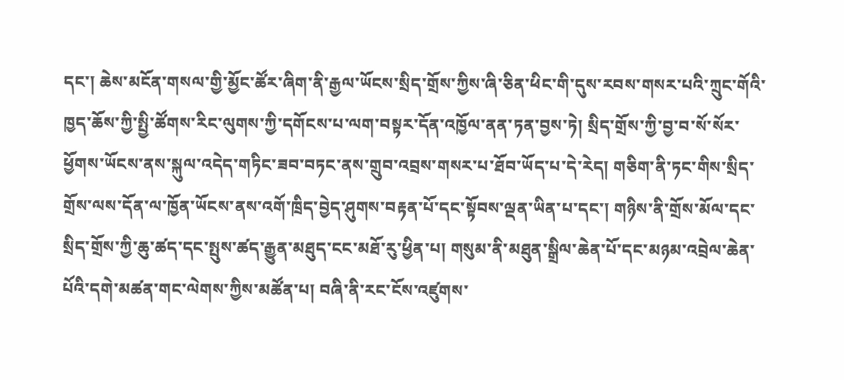དང་། ཆེས་མངོན་གསལ་གྱི་མྱོང་ཚོར་ཞིག་ནི་རྒྱལ་ཡོངས་སྲིད་གྲོས་ཀྱིས་ཞི་ཅིན་ཕིང་གི་དུས་རབས་གསར་པའི་ཀྲུང་གོའི་ཁྱད་ཆོས་ཀྱི་སྤྱི་ཚོགས་རིང་ལུགས་ཀྱི་དགོངས་པ་ལག་བསྟར་དོན་འཁྱོལ་ནན་ཏན་བྱས་ཏེ། སྲིད་གྲོས་ཀྱི་བྱ་བ་སོ་སོར་ཕྱོགས་ཡོངས་ནས་སྐུལ་འདེད་གཏིང་ཟབ་བཏང་ནས་གྲུབ་འབྲས་གསར་པ་ཐོབ་ཡོད་པ་དེ་རེད། གཅིག་ནི་ཏང་གིས་སྲིད་གྲོས་ལས་དོན་ལ་ཁྱོན་ཡོངས་ནས་འགོ་ཁྲིད་བྱེད་ཤུགས་བརྟན་པོ་དང་སྟོབས་ལྡན་ཡིན་པ་དང་། གཉིས་ནི་གྲོས་མོལ་དང་སྲིད་གྲོས་ཀྱི་ཆུ་ཚད་དང་སྤུས་ཚད་རྒྱུན་མཐུད་ངང་མཐོ་རུ་ཕྱིན་པ། གསུམ་ནི་མཐུན་སྒྲིལ་ཆེན་པོ་དང་མཉམ་འབྲེལ་ཆེན་པོའི་དགེ་མཚན་གང་ལེགས་ཀྱིས་མཚོན་པ། བཞི་ནི་རང་ངོས་འཛུགས་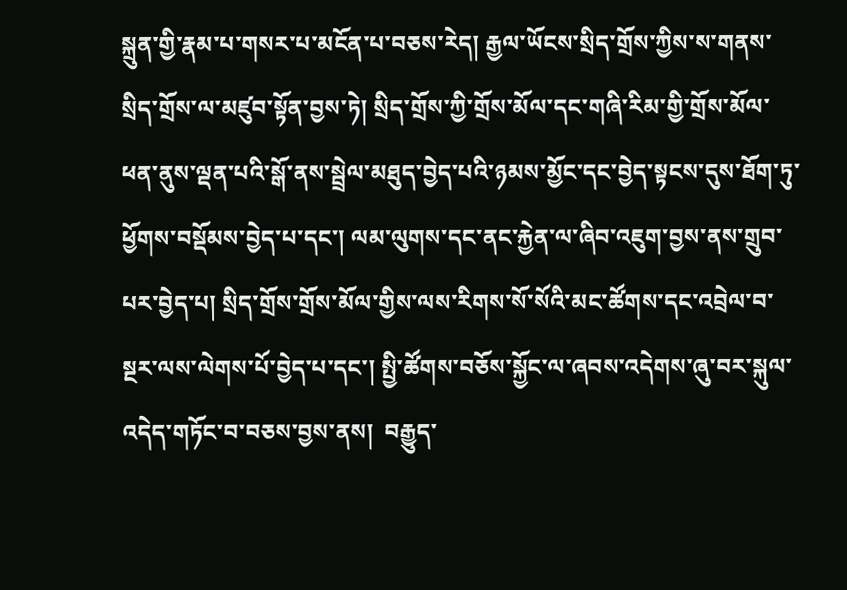སྐྲུན་གྱི་རྣམ་པ་གསར་པ་མངོན་པ་བཅས་རེད། རྒྱལ་ཡོངས་སྲིད་གྲོས་ཀྱིས་ས་གནས་སྲིད་གྲོས་ལ་མཛུབ་སྟོན་བྱས་ཏེ། སྲིད་གྲོས་ཀྱི་གྲོས་མོལ་དང་གཞི་རིམ་གྱི་གྲོས་མོལ་ཕན་ནུས་ལྡན་པའི་སྒོ་ནས་སྦྲེལ་མཐུད་བྱེད་པའི་ཉམས་མྱོང་དང་བྱེད་སྟངས་དུས་ཐོག་ཏུ་ཕྱོགས་བསྡོམས་བྱེད་པ་དང་། ལམ་ལུགས་དང་ནང་རྐྱེན་ལ་ཞིབ་འཇུག་བྱས་ནས་གྲུབ་པར་བྱེད་པ། སྲིད་གྲོས་གྲོས་མོལ་གྱིས་ལས་རིགས་སོ་སོའི་མང་ཚོགས་དང་འབྲེལ་བ་སྔར་ལས་ལེགས་པོ་བྱེད་པ་དང་། སྤྱི་ཚོགས་བཅོས་སྐྱོང་ལ་ཞབས་འདེགས་ཞུ་བར་སྐུལ་འདེད་གཏོང་བ་བཅས་བྱས་ནས།  བརྒྱུད་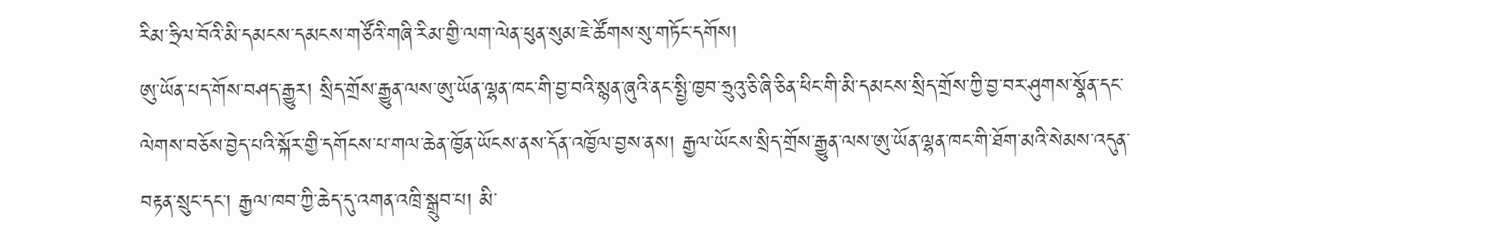རིམ་ཧྲིལ་བོའི་མི་དམངས་དམངས་གཙོའི་གཞི་རིམ་གྱི་ལག་ལེན་ཕུན་སུམ་ཇེ་ཚོགས་སུ་གཏོང་དགོས།
ཨུ་ཡོན་པད་གོས་བཤད་རྒྱུར། སྲིད་གྲོས་རྒྱུན་ལས་ཨུ་ཡོན་ལྷན་ཁང་གི་བྱ་བའི་སྙན་ཞུའི་ནང་སྤྱི་ཁྱབ་ཧྲུའུ་ཅི་ཞི་ཅིན་ཕིང་གི་མི་དམངས་སྲིད་གྲོས་ཀྱི་བྱ་བར་ཤུགས་སྣོན་དང་ལེགས་བཅོས་བྱེད་པའི་སྐོར་གྱི་དགོངས་པ་གལ་ཆེན་ཁྱོན་ཡོངས་ནས་དོན་འཁྱོལ་བྱས་ནས། རྒྱལ་ཡོངས་སྲིད་གྲོས་རྒྱུན་ལས་ཨུ་ཡོན་ལྷན་ཁང་གི་ཐོག་མའི་སེམས་འདུན་བརྟན་སྲུང་དང་། རྒྱལ་ཁབ་ཀྱི་ཆེད་དུ་འགན་འཁྲི་སྒྲུབ་པ། མི་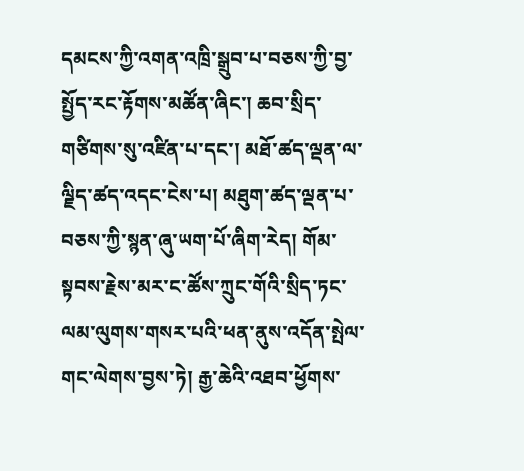དམངས་ཀྱི་འགན་འཁྲི་སྒྲུབ་པ་བཅས་ཀྱི་བྱ་སྤྱོད་རང་རྟོགས་མཚོན་ཞིང་། ཆབ་སྲིད་གཙིགས་སུ་འཛིན་པ་དང་། མཐོ་ཚད་ལྡན་ལ་ལྗིད་ཚད་འདང་ངེས་པ། མཐུག་ཚད་ལྡན་པ་བཅས་ཀྱི་སྙན་ཞུ་ཡག་པོ་ཞིག་རེད། གོམ་སྟབས་རྗེས་མར་ང་ཚོས་ཀྲུང་གོའི་སྲིད་ཏང་ལམ་ལུགས་གསར་པའི་ཕན་ནུས་འདོན་སྤེལ་གང་ལེགས་བྱས་ཏེ། རྒྱ་ཆེའི་འཐབ་ཕྱོགས་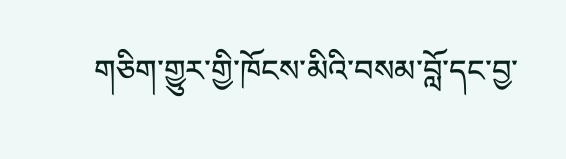གཅིག་གྱུར་གྱི་ཁོངས་མིའི་བསམ་བློ་དང་བྱ་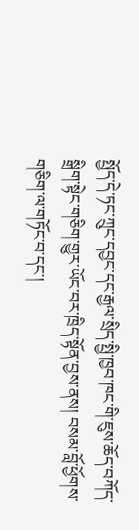སྤྱོད་དེ་ཏང་ཀྲུང་དབྱང་དང་རྒྱལ་སྲིད་སྤྱི་ཁྱབ་ཁང་གི་ཇུས་ཆོད་བཀོད་སྒྲིག་སྟེང་གཅིག་གྱུར་ཡོང་བར་ཁྲིད་སྟོན་བྱས་ནས། བསམ་བློ་ཕྱོགས་གཅིག་ལ་གཏོང་བ་དང་།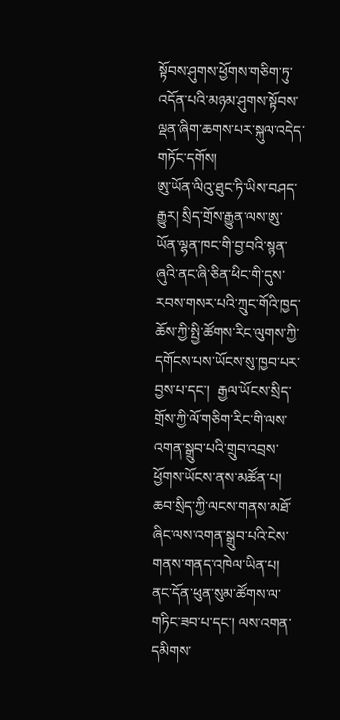སྟོབས་ཤུགས་ཕྱོགས་གཅིག་ཏུ་འདོན་པའི་མཉམ་ཤུགས་སྟོབས་ལྡན་ཞིག་ཆགས་པར་སྐུལ་འདེད་གཏོང་དགོས།
ཨུ་ཡོན་ལིའུ་ཐུང་ཏི་ཡིས་བཤད་རྒྱུར། སྲིད་གྲོས་རྒྱུན་ལས་ཨུ་ཡོན་ལྷན་ཁང་གི་བྱ་བའི་སྙན་ཞུའི་ནང་ཞི་ཅིན་ཕིང་གི་དུས་རབས་གསར་པའི་ཀྲུང་གོའི་ཁྱད་ཆོས་ཀྱི་སྤྱི་ཚོགས་རིང་ལུགས་ཀྱི་དགོངས་པས་ཡོངས་སུ་ཁྱབ་པར་བྱས་པ་དང་།  རྒྱལ་ཡོངས་སྲིད་གྲོས་ཀྱི་ལོ་གཅིག་རིང་གི་ལས་འགན་སྒྲུབ་པའི་གྲུབ་འབྲས་ཕྱོགས་ཡོངས་ནས་མཚོན་པ། ཆབ་སྲིད་ཀྱི་ལངས་གནས་མཐོ་ཞིང་ལས་འགན་སྒྲུབ་པའི་ངེས་གནས་གནད་འཁེལ་ཡིན་པ། ནང་དོན་ཕུན་སུམ་ཚོགས་ལ་གཏིང་ཟབ་པ་དང་། ལས་འགན་དམིགས་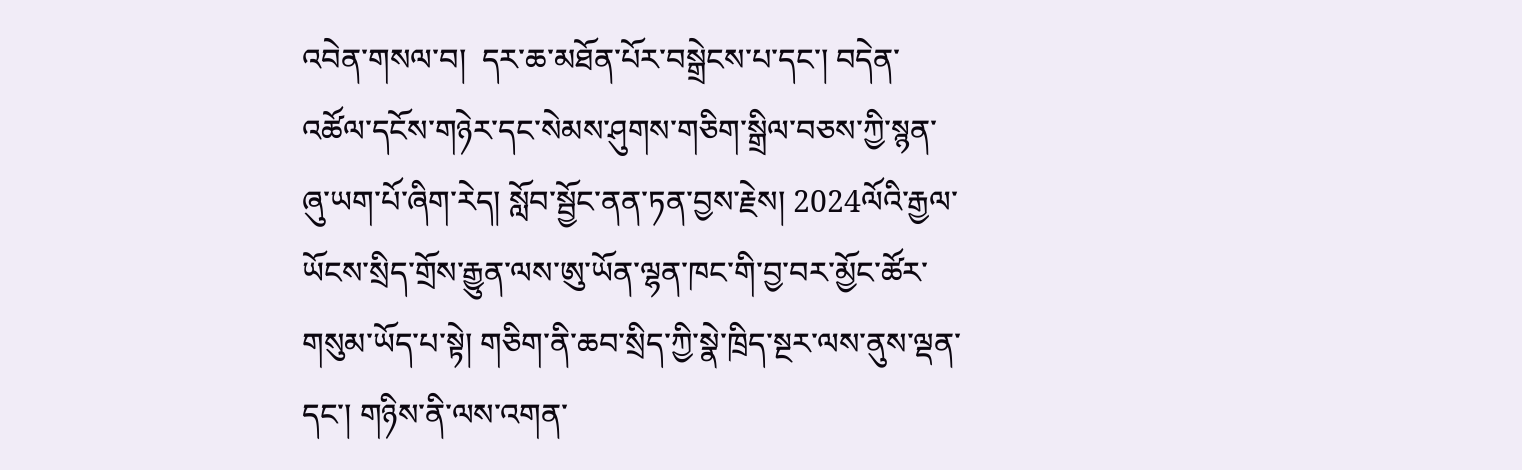འབེན་གསལ་བ།  དར་ཆ་མཐོན་པོར་བསྒྲེངས་པ་དང་། བདེན་འཚོལ་དངོས་གཉེར་དང་སེམས་ཤུགས་གཅིག་སྒྲིལ་བཅས་ཀྱི་སྙན་ཞུ་ཡག་པོ་ཞིག་རེད། སློབ་སྦྱོང་ནན་ཏན་བྱས་རྗེས། 2024ལོའི་རྒྱལ་ཡོངས་སྲིད་གྲོས་རྒྱུན་ལས་ཨུ་ཡོན་ལྷན་ཁང་གི་བྱ་བར་མྱོང་ཚོར་གསུམ་ཡོད་པ་སྟེ། གཅིག་ནི་ཆབ་སྲིད་ཀྱི་སྣེ་ཁྲིད་སྔར་ལས་ནུས་ལྡན་དང་། གཉིས་ནི་ལས་འགན་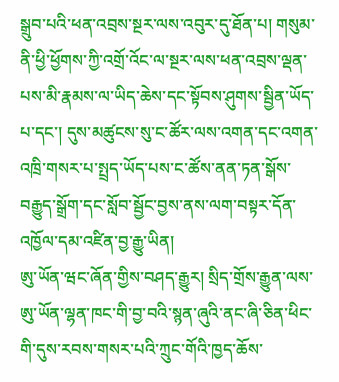སྒྲུབ་པའི་ཕན་འབྲས་སྔར་ལས་འབུར་དུ་ཐོན་པ། གསུམ་ནི་ཕྱི་ཕྱོགས་ཀྱི་འགྲོ་འོང་ལ་སྔར་ལས་ཕན་འབྲས་ལྡན་པས་མི་རྣམས་ལ་ཡིད་ཆེས་དང་སྟོབས་ཤུགས་སྦྱིན་ཡོད་པ་དང་། དུས་མཚུངས་སུ་ང་ཚོར་ལས་འགན་དང་འགན་འཁྲི་གསར་པ་སྤྲད་ཡོད་པས་ང་ཚོས་ནན་ཏན་སྒོས་བརྒྱུད་སྒྲོག་དང་སློབ་སྦྱོང་བྱས་ནས་ལག་བསྟར་དོན་འཁྱོལ་དམ་འཛིན་བྱ་རྒྱུ་ཡིན།
ཨུ་ཡོན་ཝང་ཞོན་གྱིས་བཤད་རྒྱུར། སྲིད་གྲོས་རྒྱུན་ལས་ཨུ་ཡོན་ལྷན་ཁང་གི་བྱ་བའི་སྙན་ཞུའི་ནང་ཞི་ཅིན་ཕིང་གི་དུས་རབས་གསར་པའི་ཀྲུང་གོའི་ཁྱད་ཆོས་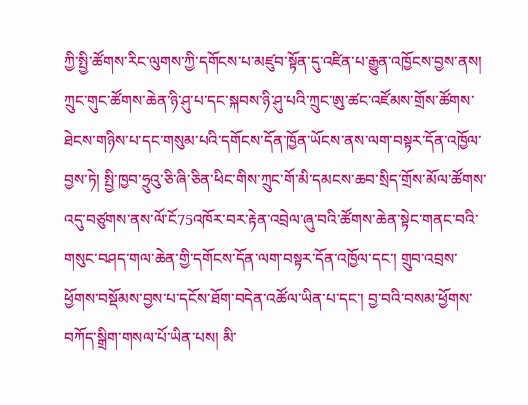ཀྱི་སྤྱི་ཚོགས་རིང་ལུགས་ཀྱི་དགོངས་པ་མཛུབ་སྟོན་དུ་འཛིན་པ་རྒྱུན་འཁྱོངས་བྱས་ནས། ཀྲུང་གུང་ཚོགས་ཆེན་ཉི་ཤུ་པ་དང་སྐབས་ཉི་ཤུ་པའི་ཀྲུང་ཨུ་ཚང་འཛོམས་གྲོས་ཚོགས་ཐེངས་གཉིས་པ་དང་གསུམ་པའི་དགོངས་དོན་ཁྱོན་ཡོངས་ནས་ལག་བསྟར་དོན་འཁྱོལ་བྱས་ཏེ། སྤྱི་ཁྱབ་ཧྲུའུ་ཅི་ཞི་ཅིན་ཕིང་གིས་ཀྲུང་གོ་མི་དམངས་ཆབ་སྲིད་གྲོས་མོལ་ཚོགས་འདུ་བཙུགས་ནས་ལོ་ངོ75འཁོར་བར་རྟེན་འབྲེལ་ཞུ་བའི་ཚོགས་ཆེན་སྟེང་གནང་བའི་གསུང་བཤད་གལ་ཆེན་གྱི་དགོངས་དོན་ལག་བསྟར་དོན་འཁྱོལ་དང་། གྲུབ་འབྲས་ཕྱོགས་བསྡོམས་བྱས་པ་དངོས་ཐོག་བདེན་འཚོལ་ཡིན་པ་དང་། བྱ་བའི་བསམ་ཕྱོགས་བཀོད་སྒྲིག་གསལ་པོ་ཡིན་པས། མི་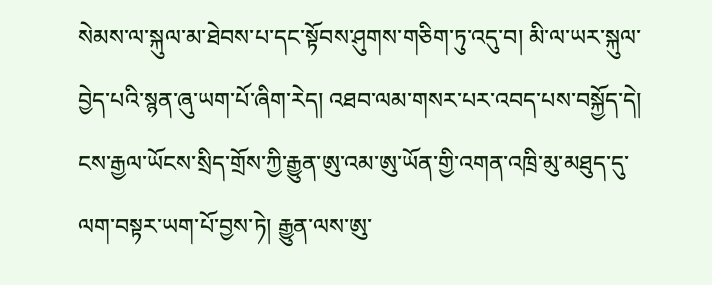སེམས་ལ་སྐུལ་མ་ཐེབས་པ་དང་སྟོབས་ཤུགས་གཅིག་ཏུ་འདུ་བ། མི་ལ་ཡར་སྐུལ་བྱེད་པའི་སྙན་ཞུ་ཡག་པོ་ཞིག་རེད། འཐབ་ལམ་གསར་པར་འབད་པས་བསྐྱོད་དེ། ངས་རྒྱལ་ཡོངས་སྲིད་གྲོས་ཀྱི་རྒྱུན་ཨུ་འམ་ཨུ་ཡོན་གྱི་འགན་འཁྲི་མུ་མཐུད་དུ་ལག་བསྟར་ཡག་པོ་བྱས་ཏེ། རྒྱུན་ལས་ཨུ་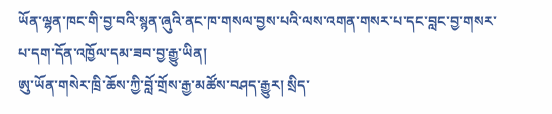ཡོན་ལྷན་ཁང་གི་བྱ་བའི་སྙན་ཞུའི་ནང་ཁ་གསལ་བྱས་པའི་ལས་འགན་གསར་པ་དང་བླང་བྱ་གསར་པ་དག་དོན་འཁྱོལ་དམ་ཟབ་བྱ་རྒྱུ་ཡིན།
ཨུ་ཡོན་གསེར་ཁྲི་ཆོས་ཀྱི་བློ་གྲོས་རྒྱ་མཚོས་བཤད་རྒྱུར། སྲིད་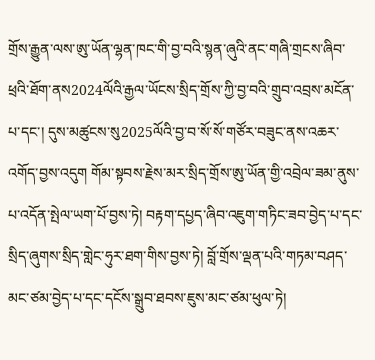གྲོས་རྒྱུན་ལས་ཨུ་ཡོན་ལྷན་ཁང་གི་བྱ་བའི་སྙན་ཞུའི་ནང་གཞི་གྲངས་ཞིབ་ཕྲའི་ཐོག་ནས2024ལོའི་རྒྱལ་ཡོངས་སྲིད་གྲོས་ཀྱི་བྱ་བའི་གྲུབ་འབྲས་མངོན་པ་དང་། དུས་མཚུངས་སུ2025ལོའི་བྱ་བ་སོ་སོ་གཙོར་བཟུང་ནས་འཆར་འགོད་བྱས་འདུག གོམ་སྟབས་རྗེས་མར་སྲིད་གྲོས་ཨུ་ཡོན་གྱི་འབྲེལ་ཟམ་ནུས་པ་འདོན་སྤེལ་ཡག་པོ་བྱས་ཏེ། བརྟག་དཔྱད་ཞིབ་འཇུག་གཏིང་ཟབ་བྱེད་པ་དང་སྲིད་ཞུགས་སྲིད་གླེང་ཧུར་ཐག་གིས་བྱས་ཏེ། བློ་གྲོས་ལྡན་པའི་གཏམ་བཤད་མང་ཙམ་བྱེད་པ་དང་དངོས་སྒྲུབ་ཐབས་ཇུས་མང་ཙམ་ཕུལ་ཏེ།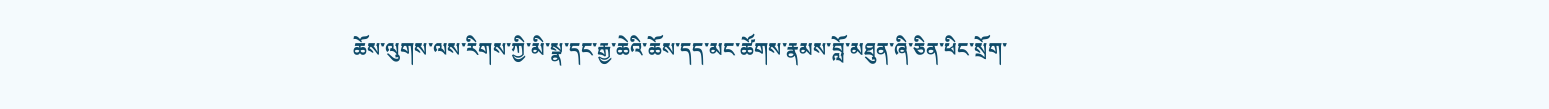ཆོས་ལུགས་ལས་རིགས་ཀྱི་མི་སྣ་དང་རྒྱ་ཆེའི་ཆོས་དད་མང་ཚོགས་རྣམས་བློ་མཐུན་ཞི་ཅིན་ཕིང་སྲོག་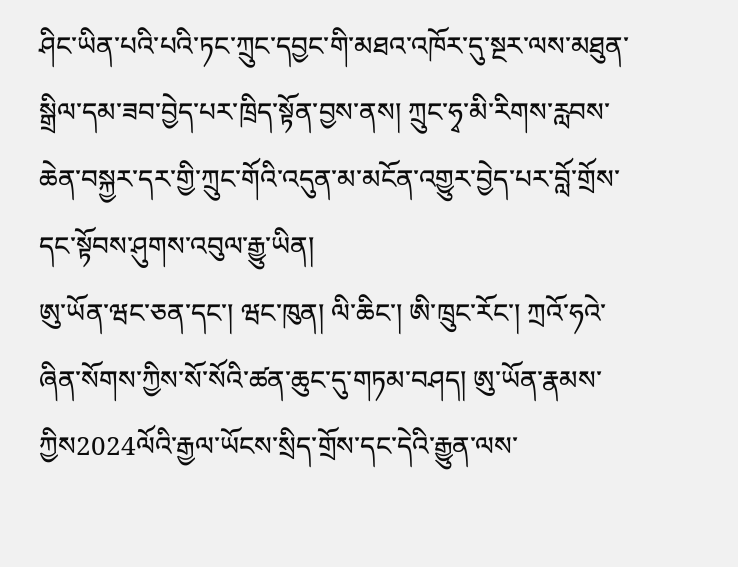ཤིང་ཡིན་པའི་པའི་ཏང་ཀྲུང་དབྱང་གི་མཐའ་འཁོར་དུ་སྔར་ལས་མཐུན་སྒྲིལ་དམ་ཟབ་བྱེད་པར་ཁྲིད་སྟོན་བྱས་ནས། ཀྲུང་ཧྭ་མི་རིགས་རླབས་ཆེན་བསྐྱར་དར་གྱི་ཀྲུང་གོའི་འདུན་མ་མངོན་འགྱུར་བྱེད་པར་བློ་གྲོས་དང་སྟོབས་ཤུགས་འབུལ་རྒྱུ་ཡིན།
ཨུ་ཡོན་ཝང་ཅན་དང་། ཝང་ཁུན། ལི་ཆིང་། ཨི་ཁྲུང་རོང་། ཀྲའོ་ཧའེ་ཞིན་སོགས་ཀྱིས་སོ་སོའི་ཚན་ཆུང་དུ་གཏམ་བཤད། ཨུ་ཡོན་རྣམས་ཀྱིས2024ལོའི་རྒྱལ་ཡོངས་སྲིད་གྲོས་དང་དེའི་རྒྱུན་ལས་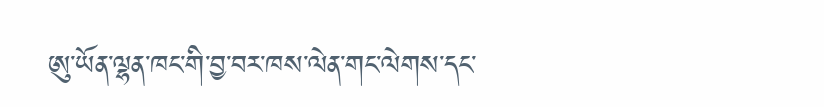ཨུ་ཡོན་ལྷན་ཁང་གི་བྱ་བར་ཁས་ལེན་གང་ལེགས་དང་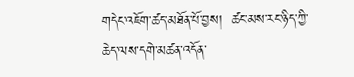གདེང་འཇོག་ཚད་མཐོན་པོ་བྱས།  ཚང་མས་རང་ཉིད་ཀྱི་ཆེད་ལས་དགེ་མཚན་འདོན་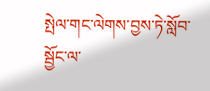སྤེལ་གང་ལེགས་བྱས་ཏེ་སློབ་སྦྱོང་ལ་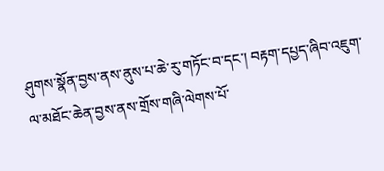ཤུགས་སྣོན་བྱས་ནས་ནུས་པ་ཆེ་རུ་གཏོང་བ་དང་། བརྟག་དཔྱད་ཞིབ་འཇུག་ལ་མཐོང་ཆེན་བྱས་ནས་གྲོས་གཞི་ལེགས་པོ་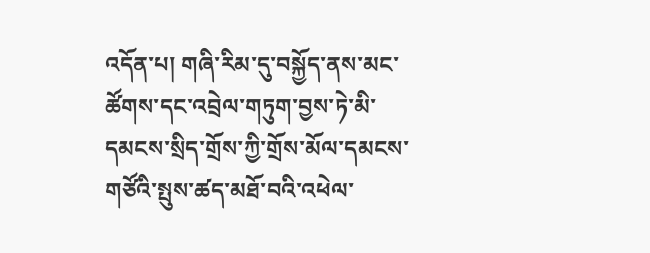འདོན་པ། གཞི་རིམ་དུ་བསྐྱོད་ནས་མང་ཚོགས་དང་འབྲེལ་གཏུག་བྱས་ཏེ་མི་དམངས་སྲིད་གྲོས་ཀྱི་གྲོས་མོལ་དམངས་གཙོའི་སྤུས་ཚད་མཐོ་བའི་འཕེལ་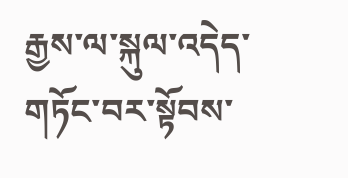རྒྱས་ལ་སྐུལ་འདེད་གཏོང་བར་སྟོབས་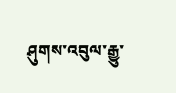ཤུགས་འབུལ་རྒྱུ་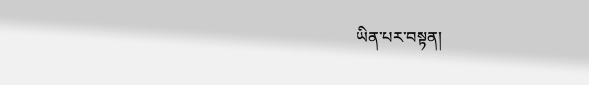ཡིན་པར་བསྟན།